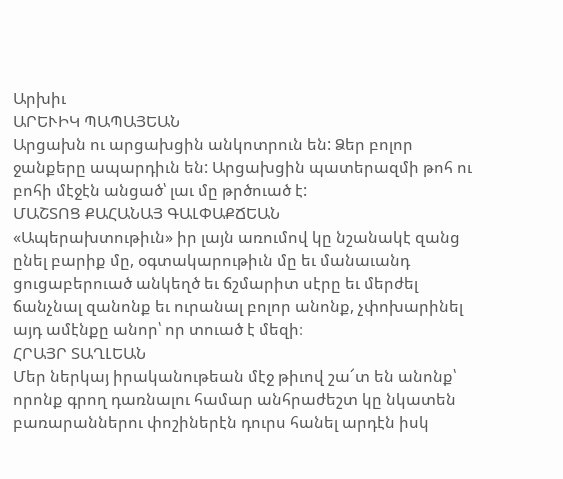Արխիւ
ԱՐԵՒԻԿ ՊԱՊԱՅԵԱՆ
Արցախն ու արցախցին անկոտրուն են: Ձեր բոլոր ջանքերը ապարդիւն են: Արցախցին պատերազմի թոհ ու բոհի մէջէն անցած՝ լաւ մը թրծուած է:
ՄԱՇՏՈՑ ՔԱՀԱՆԱՅ ԳԱԼՓԱՔՃԵԱՆ
«Ապերախտութիւն» իր լայն առումով կը նշանակէ զանց ընել բարիք մը, օգտակարութիւն մը եւ մանաւանդ ցուցաբերուած անկեղծ եւ ճշմարիտ սէրը եւ մերժել ճանչնալ զանոնք եւ ուրանալ բոլոր անոնք, չփոխարինել այդ ամէնքը անոր՝ որ տուած է մեզի։
ՀՐԱՅՐ ՏԱՂԼԵԱՆ
Մեր ներկայ իրականութեան մէջ թիւով շա՜տ են անոնք՝ որոնք գրող դառնալու համար անհրաժեշտ կը նկատեն բառարաններու փոշիներէն դուրս հանել արդէն իսկ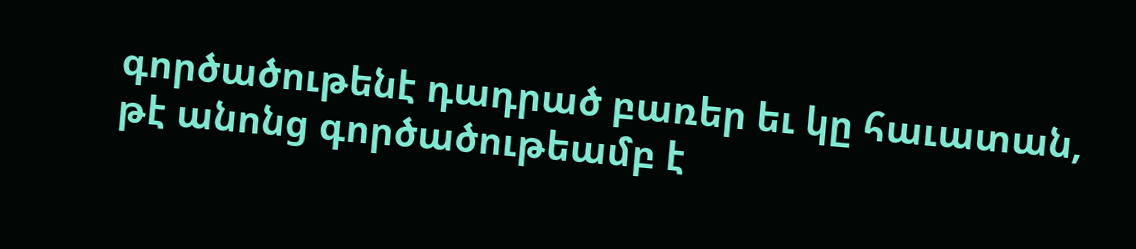գործածութենէ դադրած բառեր եւ կը հաւատան, թէ անոնց գործածութեամբ է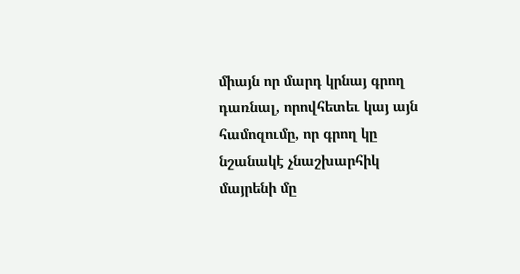միայն որ մարդ կրնայ գրող դառնալ, որովհետեւ կայ այն համոզումը, որ գրող կը նշանակէ չնաշխարհիկ մայրենի մը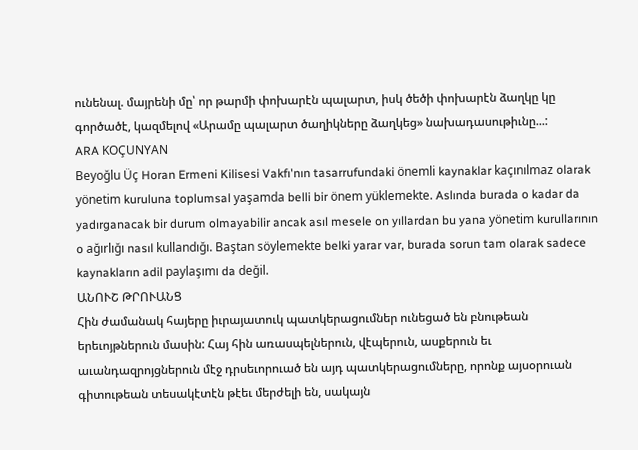ունենալ. մայրենի մը՝ որ թարմի փոխարէն պալարտ, իսկ ծեծի փոխարէն ձաղկը կը գործածէ, կազմելով «Արամը պալարտ ծաղիկները ձաղկեց» նախադասութիւնը...:
ARA KOÇUNYAN
Beyoğlu Üç Horan Ermeni Kilisesi Vakfı'nın tasarrufundaki önemli kaynaklar kaçınılmaz olarak yönetim kuruluna toplumsal yaşamda belli bir önem yüklemekte. Aslında burada o kadar da yadırganacak bir durum olmayabilir ancak asıl mesele on yıllardan bu yana yönetim kurullarının o ağırlığı nasıl kullandığı. Baştan söylemekte belki yarar var, burada sorun tam olarak sadece kaynakların adil paylaşımı da değil.
ԱՆՈՒՇ ԹՐՈՒԱՆՑ
Հին ժամանակ հայերը իւրայատուկ պատկերացումներ ունեցած են բնութեան երեւոյթներուն մասին: Հայ հին առասպելներուն, վէպերուն, ասքերուն եւ աւանդազրոյցներուն մէջ դրսեւորուած են այդ պատկերացումները, որոնք այսօրուան գիտութեան տեսակէտէն թէեւ մերժելի են, սակայն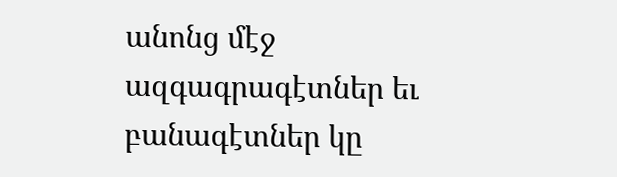անոնց մէջ ազգագրագէտներ եւ բանագէտներ կը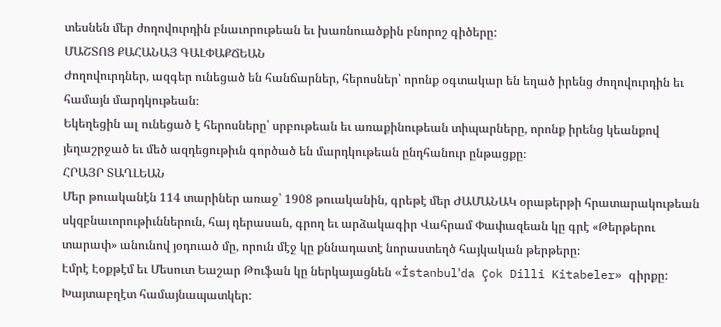տեսնեն մեր ժողովուրդին բնաւորութեան եւ խառնուածքին բնորոշ գիծերը:
ՄԱՇՏՈՑ ՔԱՀԱՆԱՅ ԳԱԼՓԱՔՃԵԱՆ
Ժողովուրդներ, ազգեր ունեցած են հանճարներ, հերոսներ՝ որոնք օգտակար են եղած իրենց ժողովուրդին եւ համայն մարդկութեան։
Եկեղեցին ալ ունեցած է հերոսները՝ սրբութեան եւ առաքինութեան տիպարները, որոնք իրենց կեանքով յեղաշրջած եւ մեծ ազդեցութիւն գործած են մարդկութեան ընդհանուր ընթացքը։
ՀՐԱՅՐ ՏԱՂԼԵԱՆ
Մեր թուականէն 114 տարիներ առաջ՝ 1908 թուականին, գրեթէ մեր ԺԱՄԱՆԱԿ օրաթերթի հրատարակութեան սկզբնաւորութիւններուն, հայ դերասան, գրող եւ արձակագիր Վահրամ Փափազեան կը գրէ «Թերթերու տարափ» անունով յօդուած մը, որուն մէջ կը քննադատէ նորաստեղծ հայկական թերթերը։
Էմրէ Էօքթէմ եւ Մեսուտ Եաշար Թուֆան կը ներկայացնեն «İstanbul՚da Çok Dilli Kitabeler» գիրքը:
Խայտաբղէտ համայնապատկեր: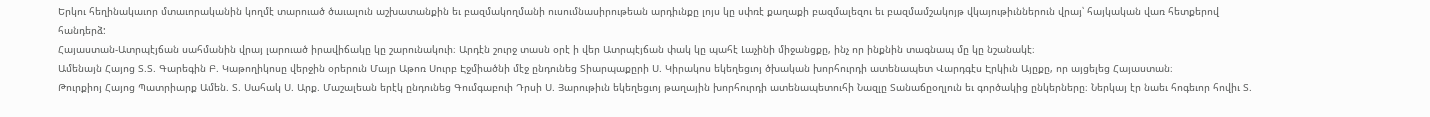Երկու հեղինակաւոր մտաւորականին կողմէ տարուած ծաւալուն աշխատանքին եւ բազմակողմանի ուսումնասիրութեան արդիւնքը լոյս կը սփռէ քաղաքի բազմալեզու եւ բազմամշակոյթ վկայութիւններուն վրայ՝ հայկական վառ հետքերով հանդերձ:
Հայաստան-Ատրպէյճան սահմանին վրայ լարուած իրավիճակը կը շարունակուի։ Արդէն շուրջ տասն օրէ ի վեր Ատրպէյճան փակ կը պահէ Լաչինի միջանցքը, ինչ որ ինքնին տագնապ մը կը նշանակէ։
Ամենայն Հայոց Տ.Տ. Գարեգին Բ. Կաթողիկոսը վերջին օրերուն Մայր Աթոռ Սուրբ Էջմիածնի մէջ ընդունեց Տիարպաքըրի Ս. Կիրակոս եկեղեցւոյ ծխական խորհուրդի ատենապետ Վարդգէս Էրկիւն Այըքը, որ այցելեց Հայաստան։
Թուրքիոյ Հայոց Պատրիարք Ամեն. Տ. Սահակ Ս. Արք. Մաշալեան երէկ ընդունեց Գումգաբուի Դրսի Ս. Յարութիւն եկեղեցւոյ թաղային խորհուրդի ատենապետուհի Նազլը Տանաճըօղլուն եւ գործակից ընկերները։ Ներկայ էր նաեւ հոգեւոր հովիւ Տ.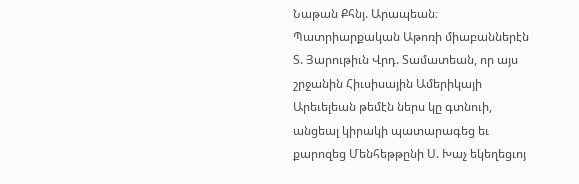Նաթան Քհնյ. Արապեան։
Պատրիարքական Աթոռի միաբաններէն Տ. Յարութիւն Վրդ. Տամատեան, որ այս շրջանին Հիւսիսային Ամերիկայի Արեւելեան թեմէն ներս կը գտնուի, անցեալ կիրակի պատարագեց եւ քարոզեց Մենհեթթընի Ս. Խաչ եկեղեցւոյ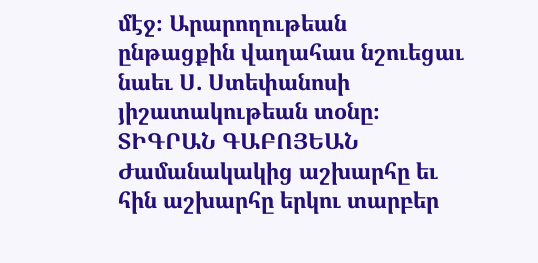մէջ։ Արարողութեան ընթացքին վաղահաս նշուեցաւ նաեւ Ս. Ստեփանոսի յիշատակութեան տօնը։
ՏԻԳՐԱՆ ԳԱԲՈՅԵԱՆ
Ժամանակակից աշխարհը եւ հին աշխարհը երկու տարբեր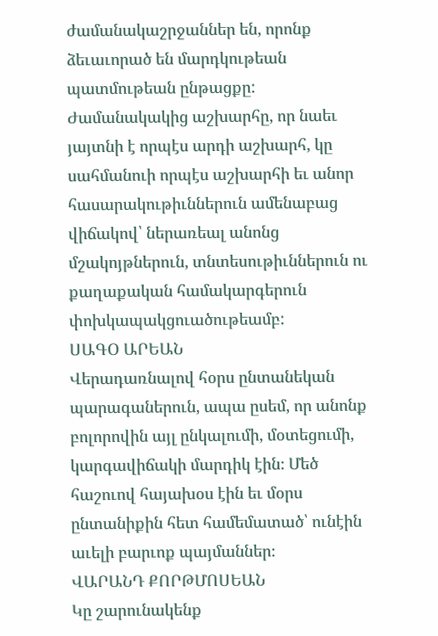ժամանակաշրջաններ են, որոնք ձեւաւորած են մարդկութեան պատմութեան ընթացքը: Ժամանակակից աշխարհը, որ նաեւ յայտնի է որպէս արդի աշխարհ, կը սահմանուի որպէս աշխարհի եւ անոր հասարակութիւններուն ամենաբաց վիճակով՝ ներառեալ անոնց մշակոյթներուն, տնտեսութիւններուն ու քաղաքական համակարգերուն փոխկապակցուածութեամբ:
ՍԱԳՕ ԱՐԵԱՆ
Վերադառնալով հօրս ընտանեկան պարագաներուն, ապա ըսեմ, որ անոնք բոլորովին այլ ընկալումի, մօտեցումի, կարգավիճակի մարդիկ էին։ Մեծ հաշուով հայախօս էին եւ մօրս ընտանիքին հետ համեմատած՝ ունէին աւելի բարւոք պայմաններ։
ՎԱՐԱՆԴ ՔՈՐԹՄՈՍԵԱՆ
Կը շարունակենք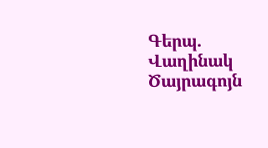Գերպ. Վաղինակ Ծայրագոյն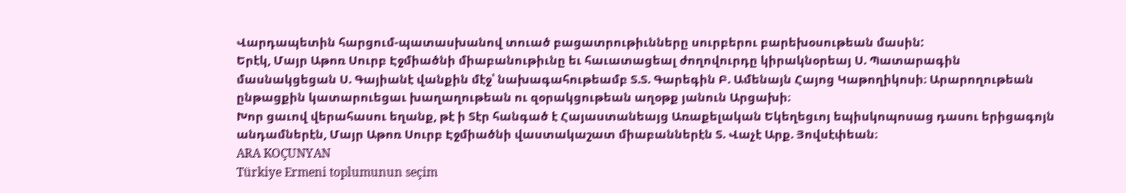Վարդապետին հարցում-պատասխանով տուած բացատրութիւնները սուրբերու բարեխօսութեան մասին:
Երէկ, Մայր Աթոռ Սուրբ Էջմիածնի միաբանութիւնը եւ հաւատացեալ ժողովուրդը կիրակնօրեայ Ս. Պատարագին մասնակցեցան Ս. Գայիանէ վանքին մէջ՝ նախագահութեամբ Տ.Տ. Գարեգին Բ. Ամենայն Հայոց Կաթողիկոսի։ Արարողութեան ընթացքին կատարուեցաւ խաղաղութեան ու զօրակցութեան աղօթք յանուն Արցախի։
Խոր ցաւով վերահասու եղանք, թէ ի Տէր հանգած է Հայաստանեայց Առաքելական Եկեղեցւոյ եպիսկոպոսաց դասու երիցագոյն անդամներէն, Մայր Աթոռ Սուրբ Էջմիածնի վաստակաշատ միաբաններէն Տ. Վաչէ Արք. Յովսէփեան։
ARA KOÇUNYAN
Türkiye Ermeni toplumunun seçim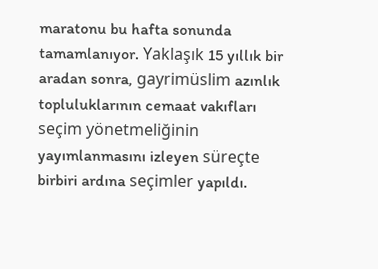maratonu bu hafta sonunda tamamlanıyor. Yaklaşık 15 yıllık bir aradan sonra, gayrimüslim azınlık topluluklarının cemaat vakıfları seçim yönetmeliğinin yayımlanmasını izleyen süreçte birbiri ardına seçimler yapıldı.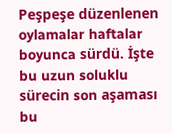Peşpeşe düzenlenen oylamalar haftalar boyunca sürdü. İşte bu uzun soluklu sürecin son aşaması bu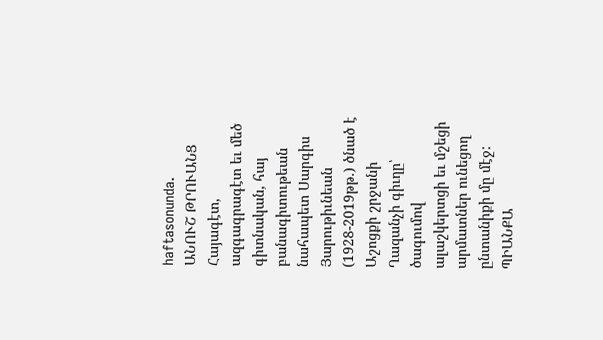haftasonunda.
ԱՆՈՒՇ ԹՐՈՒԱՆՑ
Հայագէտ, ազգագրագէտ եւ մեծ գիտնական, հայ բանագիտութեան նահապետ Սարգիս Յարութիւնեան (1928-2019թթ.) ծնած է Աշոցքի շրջանի Ղազանչի գիւղը՝ ծագումով ալաշկերտցի եւ մշեցի արմատներ ունեցող ընտանիքի մը մէջ:
ՊԻԱՆՔԱ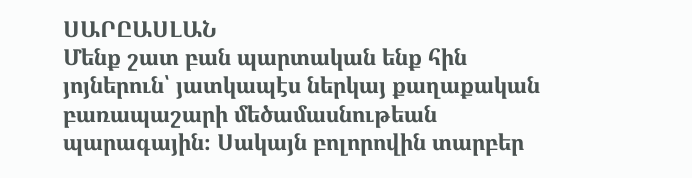ՍԱՐԸԱՍԼԱՆ
Մենք շատ բան պարտական ենք հին յոյներուն՝ յատկապէս ներկայ քաղաքական բառապաշարի մեծամասնութեան պարագային։ Սակայն բոլորովին տարբեր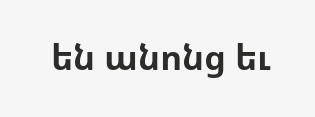են անոնց եւ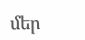մեր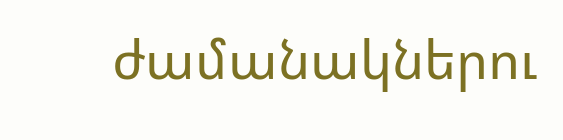ժամանակներու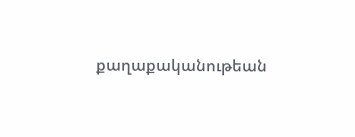քաղաքականութեան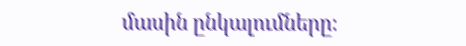մասին ընկալումները։